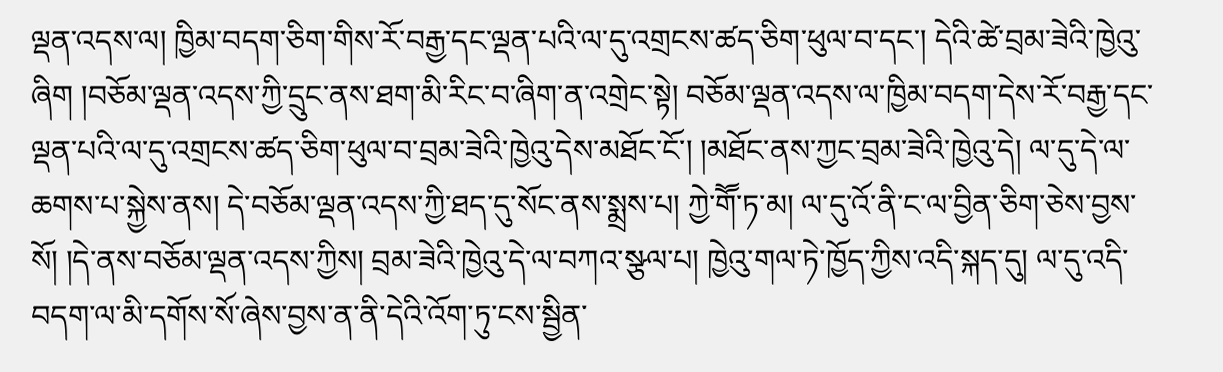ལྡན་འདས་ལ། ཁྱིམ་བདག་ཅིག་གིས་རོ་བརྒྱ་དང་ལྡན་པའི་ལ་དུ་འགྲངས་ཚད་ཅིག་ཕུལ་བ་དང་། དེའི་ཚེ་བྲམ་ཟེའི་ཁྱེའུ་ཞིག །བཅོམ་ལྡན་འདས་ཀྱི་དྲུང་ནས་ཐག་མི་རིང་བ་ཞིག་ན་འགྲེང་སྟེ། བཅོམ་ལྡན་འདས་ལ་ཁྱིམ་བདག་དེས་རོ་བརྒྱ་དང་ལྡན་པའི་ལ་དུ་འགྲངས་ཚད་ཅིག་ཕུལ་བ་བྲམ་ཟེའི་ཁྱེའུ་དེས་མཐོང་ངོ་། །མཐོང་ནས་ཀྱང་བྲམ་ཟེའི་ཁྱེའུ་དེ། ལ་དུ་དེ་ལ་ཆགས་པ་སྐྱེས་ནས། དེ་བཅོམ་ལྡན་འདས་ཀྱི་ཐད་དུ་སོང་ནས་སྨྲས་པ། ཀྱེ་གཽ་ཏ་མ། ལ་དུ་འོ་ནི་ང་ལ་བྱིན་ཅིག་ཅེས་བྱས་སོ། །དེ་ནས་བཅོམ་ལྡན་འདས་ཀྱིས། བྲམ་ཟེའི་ཁྱེའུ་དེ་ལ་བཀའ་སྩལ་པ། ཁྱེའུ་གལ་ཏེ་ཁྱོད་ཀྱིས་འདི་སྐད་དུ། ལ་དུ་འདི་བདག་ལ་མི་དགོས་སོ་ཞེས་བྱས་ན་ནི་དེའི་འོག་ཏུ་ངས་སྦྱིན་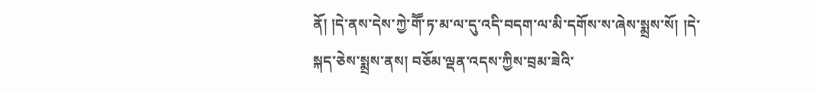ནོ། །དེ་ནས་དེས་ཀྱེ་གཽ་ཏ་མ་ལ་དུ་འདི་བདག་ལ་མི་དགོས་ས་ཞེས་སྨྲས་སོ། །དེ་སྐད་ཅེས་སྨྲས་ནས། བཅོམ་ལྡན་འདས་ཀྱིས་བྲམ་ཟེའི་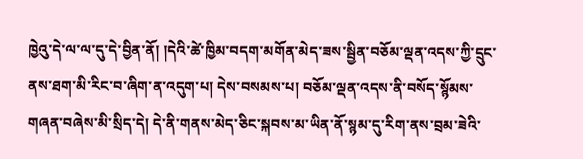ཁྱེའུ་དེ་ལ་ལ་དུ་དེ་བྱིན་ནོ། །དེའི་ཚེ་ཁྱིམ་བདག་མགོན་མེད་ཟས་སྦྱིན་བཅོམ་ལྡན་འདས་ཀྱི་དྲུང་ནས་ཐག་མི་རིང་བ་ཞིག་ན་འདུག་པ། དེས་བསམས་པ། བཅོམ་ལྡན་འདས་ནི་བསོད་སྙོམས་གཞན་བཞེས་མི་སྲིད་དེ། དེ་ནི་གནས་མེད་ཅིང་སྐབས་མ་ཡིན་ནོ་སྙམ་དུ་རིག་ནས་བྲམ་ཟེའི་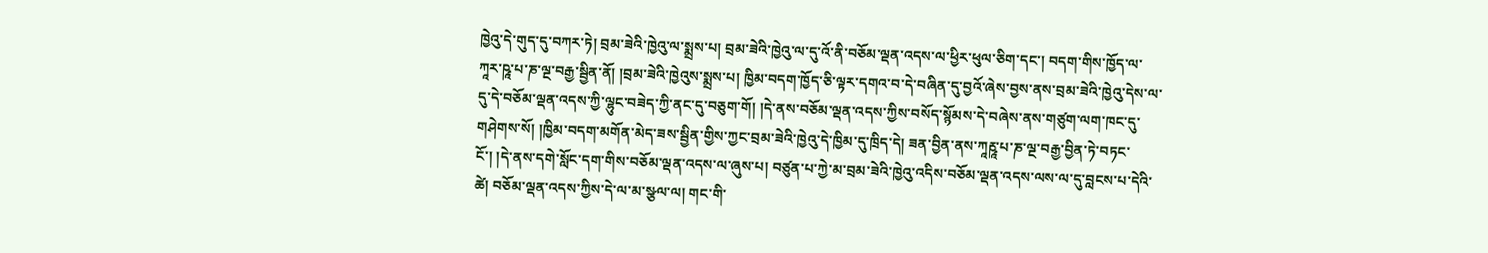ཁྱེའུ་དེ་གུད་དུ་བཀར་ཏེ། བྲམ་ཟེའི་ཁྱེའུ་ལ་སྨྲས་པ། བྲམ་ཟེའི་ཁྱེའུ་ལ་དུ་འོ་ནི་བཅོམ་ལྡན་འདས་ལ་ཕྱིར་ཕུལ་ཅིག་དང་། བདག་གིས་ཁྱོད་ལ་ཀཱར་ཥཱ་པ་ཎ་ལྔ་བརྒྱ་སྦྱིན་ནོ། །བྲམ་ཟེའི་ཁྱེའུས་སྨྲས་པ། ཁྱིམ་བདག་ཁྱོད་ཅི་ལྟར་དགའ་བ་དེ་བཞིན་དུ་བྱའོ་ཞེས་བྱས་ནས་བྲམ་ཟེའི་ཁྱེའུ་དེས་ལ་དུ་དེ་བཅོམ་ལྡན་འདས་ཀྱི་ལྷུང་བཟེད་ཀྱི་ནང་དུ་བཅུག་གོ། །དེ་ནས་བཅོམ་ལྡན་འདས་ཀྱིས་བསོད་སྙོམས་དེ་བཞེས་ནས་གཙུག་ལག་ཁང་དུ་གཤེགས་སོ། །ཁྱིམ་བདག་མགོན་མེད་ཟས་སྦྱིན་གྱིས་ཀྱང་བྲམ་ཟེའི་ཁྱེའུ་དེ་ཁྱིམ་དུ་ཁྲིད་དེ། ཟན་བྱིན་ནས་ཀཱརྵཱ་པ་ཎ་ལྔ་བརྒྱ་བྱིན་ཏེ་བཏང་ངོ་། །དེ་ནས་དགེ་སློང་དག་གིས་བཅོམ་ལྡན་འདས་ལ་ཞུས་པ། བཙུན་པ་ཀྱེ་མ་བྲམ་ཟེའི་ཁྱེའུ་འདིས་བཅོམ་ལྡན་འདས་ལས་ལ་དུ་བླངས་པ་དེའི་ཚེ། བཅོམ་ལྡན་འདས་ཀྱིས་དེ་ལ་མ་སྩལ་ལ། གང་གི་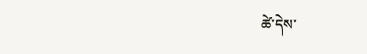ཚེ་དེས་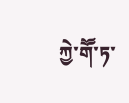ཀྱེ་གཽ་ཏ་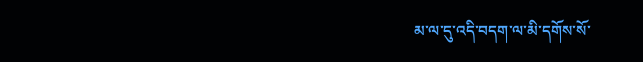མ་ལ་དུ་འདི་བདག་ལ་མི་དགོས་སོ་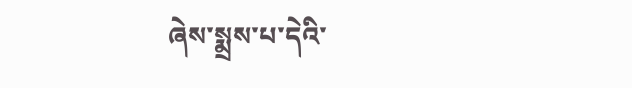ཞེས་སྨྲས་པ་དེའི་